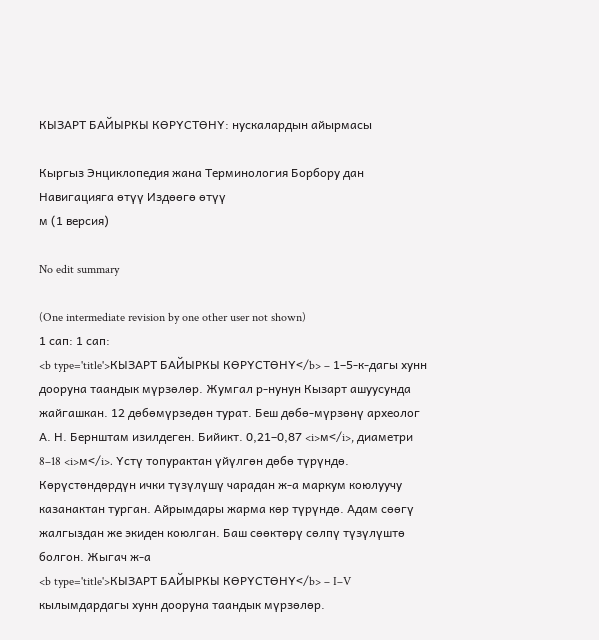КЫЗАРТ БАЙЫРКЫ КӨРҮСТӨНҮ: нускалардын айырмасы

Кыргыз Энциклопедия жана Терминология Борбору дан
Навигацияга өтүү Издөөгө өтүү
м (1 версия)

No edit summary

(One intermediate revision by one other user not shown)
1 сап: 1 сап:
<b type='title'>КЫЗАРТ БАЙЫРКЫ КӨРҮСТӨНҮ</b> – 1–5-к-дагы хунн дооруна таандык мүрзөлөр. Жумгал р-нунун Кызарт ашуусунда жайгашкан. 12 дөбөмүрзөдөн турат. Беш дөбө-мүрзөнү археолог А. Н. Бернштам изилдеген. Бийикт. 0,21–0,87 <i>м</i>, диаметри 8–18 <i>м</i>. Үстү топурактан үйүлгөн дөбө түрүндө. Көрүстөндөрдүн ички түзүлүшү чарадан ж-а маркум коюлуучу казанактан турган. Айрымдары жарма көр түрүндө. Адам сөөгү жалгыздан же экиден коюлган. Баш сөөктөрү сөлпү түзүлүштө болгон. Жыгач ж-а
<b type='title'>КЫЗАРТ БАЙЫРКЫ КӨРҮСТӨНҮ</b> – I–V кылымдардагы хунн дооруна таандык мүрзөлөр.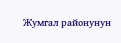Жумгал районунун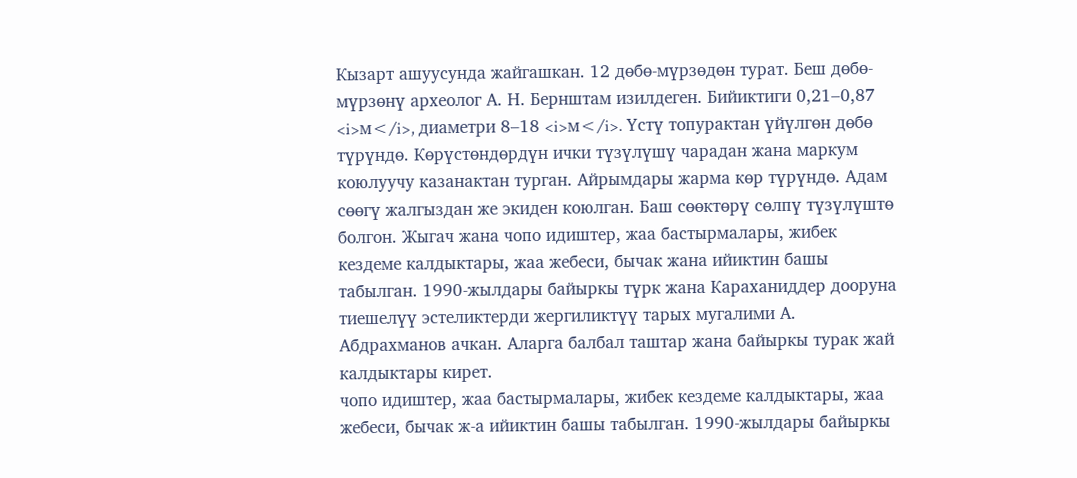Кызарт ашуусунда жайгашкан. 12 дөбө-мүрзөдөн турат. Беш дөбө-мүрзөнү археолог А. Н. Бернштам изилдеген. Бийиктиги 0,21–0,87 <i>м</i>, диаметри 8–18 <i>м</i>. Үстү топурактан үйүлгөн дөбө түрүндө. Көрүстөндөрдүн ички түзүлүшү чарадан жана маркум коюлуучу казанактан турган. Айрымдары жарма көр түрүндө. Адам сөөгү жалгыздан же экиден коюлган. Баш сөөктөрү сөлпү түзүлүштө болгон. Жыгач жана чопо идиштер, жаа бастырмалары, жибек кездеме калдыктары, жаа жебеси, бычак жана ийиктин башы табылган. 1990-жылдары байыркы түрк жана Караханиддер дооруна тиешелүү эстеликтерди жергиликтүү тарых мугалими А. Абдрахманов ачкан. Аларга балбал таштар жана байыркы турак жай калдыктары кирет.
чопо идиштер, жаа бастырмалары, жибек кездеме калдыктары, жаа жебеси, бычак ж-а ийиктин башы табылган. 1990-жылдары байыркы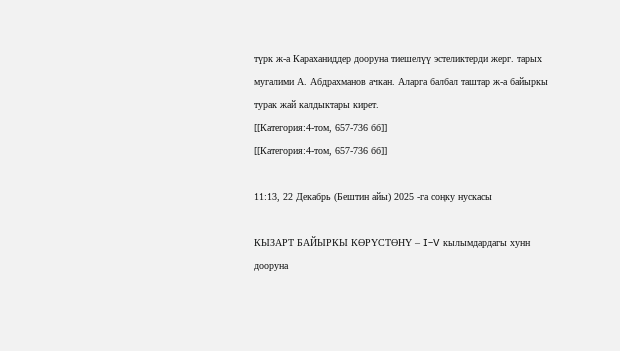түрк ж-а Караханиддер дооруна тиешелүү эстеликтерди жерг. тарых мугалими А. Абдрахманов ачкан. Аларга балбал таштар ж-а байыркы турак жай калдыктары кирет.
[[Категория:4-том, 657-736 бб]]
[[Категория:4-том, 657-736 бб]]

11:13, 22 Декабрь (Бештин айы) 2025 -га соңку нускасы

КЫЗАРТ БАЙЫРКЫ КӨРҮСТӨНҮ – I–V кылымдардагы хунн дооруна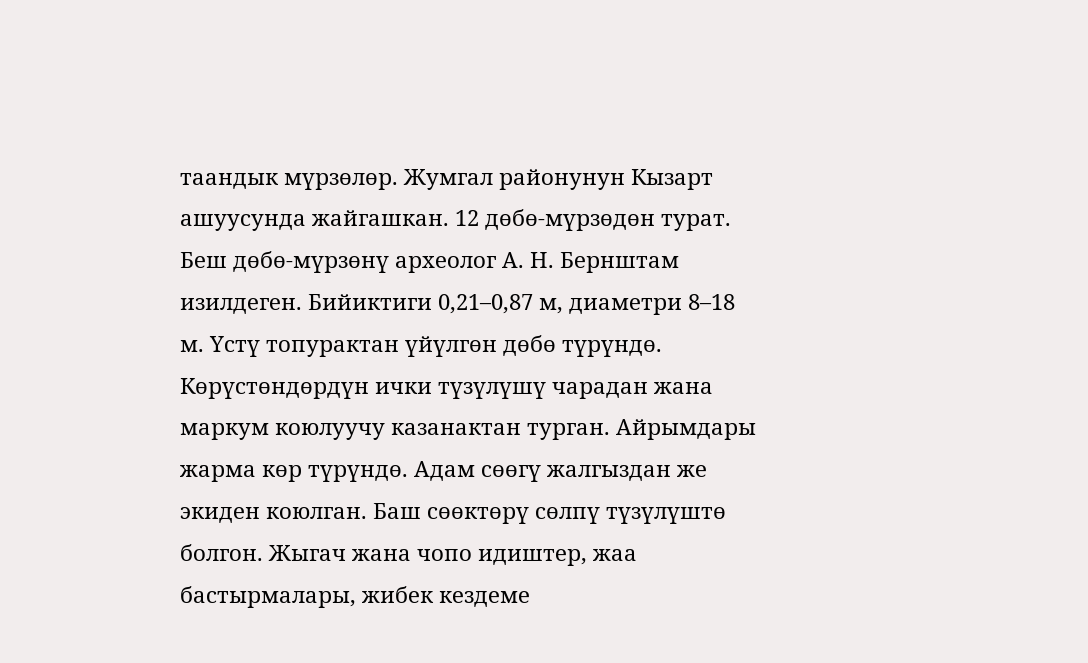таандык мүрзөлөр. Жумгал районунун Кызарт ашуусунда жайгашкан. 12 дөбө-мүрзөдөн турат. Беш дөбө-мүрзөнү археолог А. Н. Бернштам изилдеген. Бийиктиги 0,21–0,87 м, диаметри 8–18 м. Үстү топурактан үйүлгөн дөбө түрүндө. Көрүстөндөрдүн ички түзүлүшү чарадан жана маркум коюлуучу казанактан турган. Айрымдары жарма көр түрүндө. Адам сөөгү жалгыздан же экиден коюлган. Баш сөөктөрү сөлпү түзүлүштө болгон. Жыгач жана чопо идиштер, жаа бастырмалары, жибек кездеме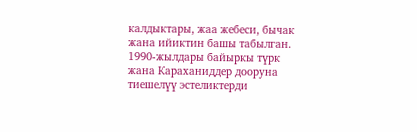калдыктары, жаа жебеси, бычак жана ийиктин башы табылган. 1990-жылдары байыркы түрк жана Караханиддер дооруна тиешелүү эстеликтерди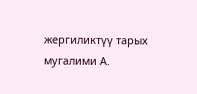жергиликтүү тарых мугалими А.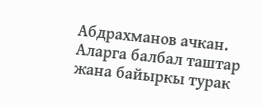Абдрахманов ачкан. Аларга балбал таштар жана байыркы турак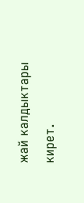жай калдыктары кирет.